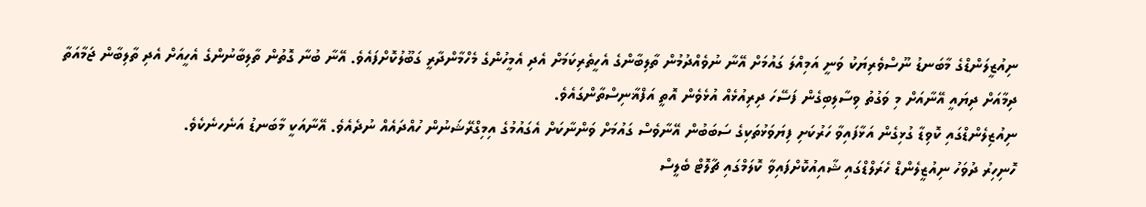ނިއުޒީލަންޑްގެ މާބަނޑު ނޫސްވެރިޔަކު ވަނީ އަމިއްލަ ގައުމަށް އޭނާ ނުވެއްދުމުން ތާލިބާންގެ އެހީތެރިކަމަށް އެދި އެމީހުންގެ މެހްމާންދާރީ ގަބޫލުކޮށްފައެވެ. އޭނާ ބުނާ ގޮތުން ތާލިބާނުންގެ އެހީއަށް އެދި ތާލިބާން ޖަމާއަތާ ދިމާއަށް ދިޔައީ އޭނާއަށް މި ވަގުތު ވިސާލިބިގެން ފަސޭހަ ދިރިއުޅެއް އުޅެވެން އޮތީ އަފްޣާނިސްތާންގައެވެ.
ނިއުޒިލެންޑްގައި ކޮވިޑާ ގުޅިގެން އަޅާފައިވާ ހަރުކަށި ފިޔަވަޅުތަކިގެ ސަބަބުން އޭނާވެސް ގައުމަށް ވަންނާކަށް އެގައުމުގެ އިމިގްރޭޝަނުން ހުއްދައެއް ނުދެއެވެ. އޭނާއަކީ މާބަނޑު އަނެހނެކެވެ.
ހޮނިހިރު ދުވަހު ނިއުޒީލެންޑް ހެރަލްޑްގައި ޝާއިއުކޮށްފައިވާ ކޮލަމްގައި ޗާލޮޓް ބެލީސް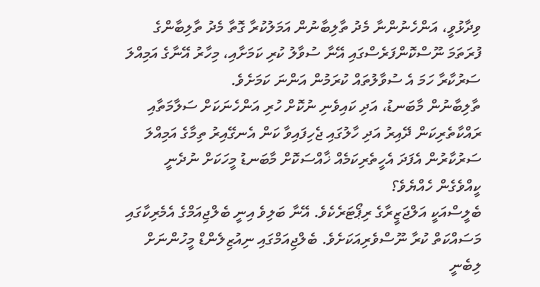ވިދާޅުވީ، އަންހެނުންނާ މެދު ތާލިބާނުން އަމަލުކުރާ ގޮތާ މެދު ތާލިބާންގެ ފުރަތަމަ ނޫސްކޮންފަރެސްގައި އޭނާ ސުވާލު ކުރި ކަމަށާއި، މިހާރު އޭނާގެ އަމިއްލަ ސަރުކާރާ ހަމަ އެ ސުވާލުތައް ކުރަމުން އަންނަ ކަމަށެވެ.
ތާލިބާނުން މާބަނޑު، އަދި ކައިވެނި ނުކޮށް ހުރި އަންހެނަކަށް ސަލާމަތާއި ރައްކާތެރިކަން ދޭއިރު އަދި ހާލުގައި ޖެހިފައިވާ ކަން އެނގޭއިރު ތިމާގެ އަމިއްލަ ސަރުކާރުން އެފަދަ އެހީތެރިކަމެއް ޚާއްސަކޮށް މާބަނޑު މީހަކަށް ނުދެނީ ކީއްވެގެން ހެއްޔެވެ؟
ބެލީސްއަކީ އަލްޖަޒީރާގެ ރިޕޯޓަރެކެވެ. އޭނާ ބަލިވެ އިނީ ބެލްޖިއަމްގެ އެމެރިކާގައި މަސައްކަތް ކުރާ ނޫސްވެރިއަކަށެވެ. ބެލްޖިއަމްގައި ނިއުޒިލެންޑް މީހުންނަށް ލިބެނީ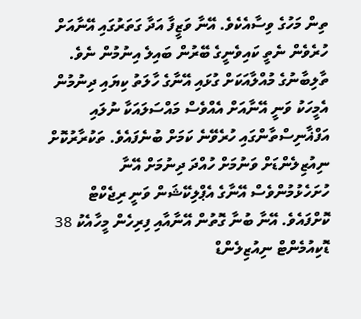ތިން މަހުގެ ވިސާއެކެވެ. އޭނާ ވަޒީފާ އަދާ ގަތަރުގައި އޭނާއަށް ހުރެވެން ނެތީ ކައިވެނީގެ ބޭރުން ބައިލެ އިނުމުން ނެވެ.
ތާލިބާނުގެ މުއްލާއަކަށް ގުޅައި އޭނާގެ ހާލަތު ކިޔައި ދިނުމުން އެމީހަކު ވަނީ އޭނާއަށް އެއްވެސް މައްސަލައަކާ ނުލައި އަފްޣާނިސްތާންގައި ހުރެވޭނެ ކަމަށް ބުނެފައެވެ. ތަކުރާރުކޮށް ނިއުޒިލެންޑަށް ވަނުމަށް ހުއްދަ ދިނުމަށް އޭނާ ހުށަހެޅުމުންވެސް އޭނާގެ އެޕްލިކޭޝަން ވަނީ ރިޖެކްޓް ކޮށްފައެވެ. އޭނާ ބުނާ ގޮތުން އޭނާއާއި ފިރިހެން މީހާއެކު 38 ޑޮކިއުމެންޓް ނިއުޒިލެންޑް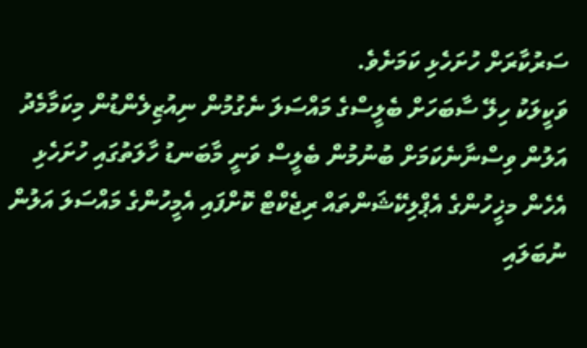ސަރުކާރަށް ހުށަހެޅި ކަމަށެވެ.
ވަކީލަކު ހިލޭ ސާބަހަށް ބެލީސްގެ މައްސަލަ ނެގުމުން ނިއުޒިލެންޑުން މިކަމާމެދު އަލުން ވިސްނާނެކަމަށް ބުނުމުން ބެލީސް ވަނީ މާބަނޑު ހާލަތުގައި ހުށަހެޅި އެހެން މޚީހުންގެ އެޕްލިކޭޝަންތައް ރިޖެކްޓް ކޮށްފައި އެމީހުންގެ މައްސަލަ އަލުން ނުބަލައި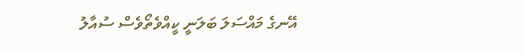އޭނގެ މައްސަލަ ބަލަނީ ކީއްވެތޯވެސް ސުއާލު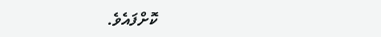ކޮށްފައެވެ.